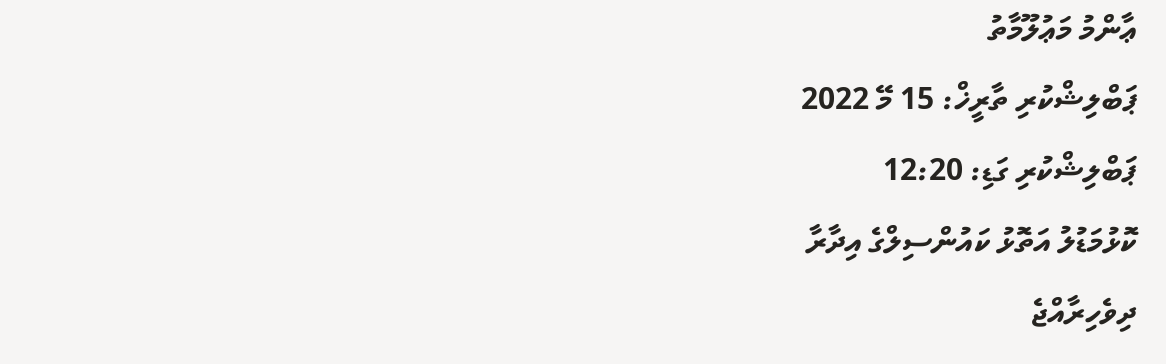ޢާންމު މަޢުލޫމާތު
ޕަބްލިޝްކުރި ތާރީޚް: 15 މޭ 2022
ޕަބްލިޝްކުރި ގަޑި: 12:20
ކޮޅުމަޑުލު އަތޮޅު ކައުންސިލްގެ އިދާރާ
ދިވެހިރާއްޖެ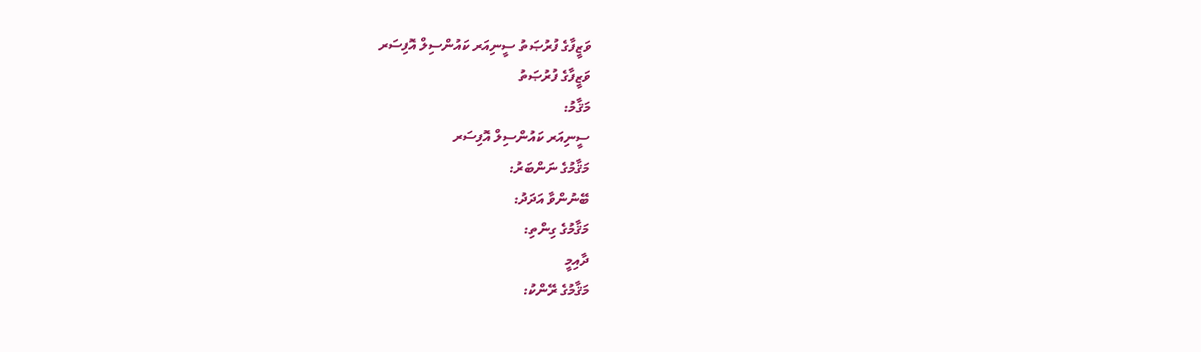ވަޒީފާގެ ފުރުޞަތު ސީނިއަރ ކައުންސިލް އޮފިސަރ
ވަޒީފާގެ ފުރުޞަތު
މަޤާމު:
ސީނިއަރ ކައުންސިލް އޮފިސަރ
މަޤާމުގެ ނަންބަރު:
ބޭނުންވާ އަދަދު:
މަޤާމުގެ ގިންތި:
ދާއިމީ
މަޤާމުގެ ރޭންކު: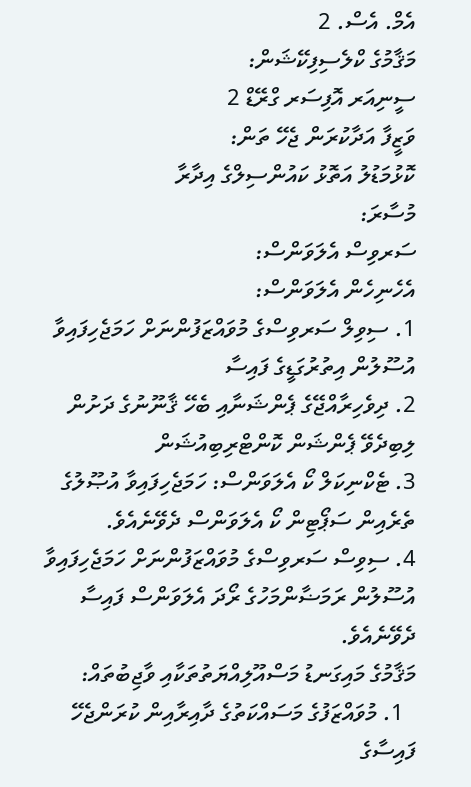އެމް. އެސް. 2
މަޤާމުގެ ކްލެސިފިކޭޝަން:
ސީނިއަރ އޮފިސަރ ގްރޭޑް 2
ވަޒީފާ އަދާކުރަން ޖެހޭ ތަން:
ކޮޅުމަޑުލު އަތޮޅު ކައުންސިލްގެ އިދާރާ
މުސާރަ:
ސަރވިސް އެލަވަންސް:
އެހެނިހެން އެލަވަންސް:
1. ސިވިލް ސަރވިސްގެ މުވައްޒަފުންނަށް ހަމަޖެހިފައިވާ އުސޫލުން އިތުރުގަޑީގެ ފައިސާ
2. ދިވެހިރާއްޖޭގެ ޕެންޝަނާއި ބެހޭ ޤާނޫނުގެ ދަށުން ލިބިދެވޭ ޕެންޝަން ކޮންޓްރިބިއުޝަން
3. ޓެކްނިކަލް ކޯ އެލަވަންސް: ހަމަޖެހިފައިވާ އުޞޫލުގެ ތެރެއިން ސަޕޯޓިން ކޯ އެލަވަންސް ދެވޭނެއެވެ.
4. ސިވިސް ސަރވިސްގެ މުވައްޒަފުންނަށް ހަމަޖެހިފައިވާ އުސޫލުން ރަމަޟާންމަހުގެ ރޯދަ އެލަވަންސް ފައިސާ ދެވޭނެއެވެ.
މަޤާމުގެ މައިގަނޑު މަސްއޫލިއްޔަތުތަކާއި ވާޖިބުތައް:
  1. މުވައްޒަފުގެ މަސައްކަތުގެ ދާއިރާއިން ކުރަންޖެހޭ ފައިސާގެ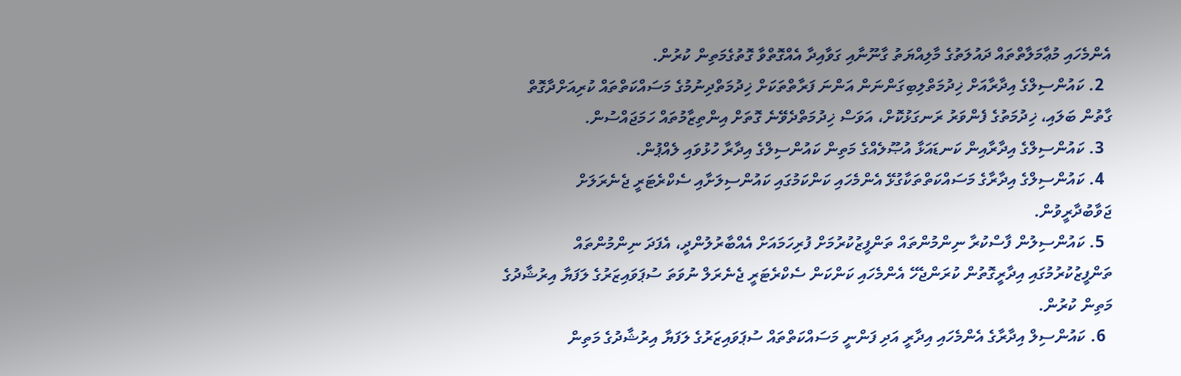އެންމެހައި މުޢާމަލާތްތައް ދައުލަތުގެ މާލިއްޔަތު ގާނޫނާއި ގަވާއިދާ އެއްގޮތްވާ ގޮތުގެމަތިން ކުރުން.
  2. ކައުންސިލްގެ އިދާރާއަށް ޚިދުމަތްލިބިގަންނަން އަންނަ ފަރާތްތަކަށް ޚިދުމަތްދިނުމުގެ މަސައްކަތްތައް ކުރިއަށްދާގޮތް ގާތުން ބަލައި، ޚިދުމަތުގެ ފެންވަރު ރަނގަޅުކޮށް، އަވަސް ޚިދުމަތްދެވޭނެ ގޮތަށް އިންތިޒާމުތައް ހަމަޖައްސުން.
  3. ކައުންސިލްގެ އިދާރާއިން ކަނޑައަޅާ އުޞޫލެއްގެ މަތިން ކައުންސިލްގެ އިދާރާ ހުޅުވައި ލެއްޕުން.
  4. ކައުންސިލްގެ އިދާރާގެ މަސައްކަތްތަކާގުޅޭ އެންމެހައި ކަންކަމުގައި ކައުންސިލަށާއި ސެކްރެޓަރީ ޖެނެރަލަށް ޖަވާބުދާރީވުން.
  5. ކައުންސިލުން ފާސްކުރާ ނިންމުންތައް ތަންފީޒުކުރުމަށް ފުރިހަމައަށް އެއްބާރުލުންދީ، އެފަދަ ނިންމުންތައް ތަންފީޒުކުރުމުގައި އިދާރީގޮތުން ކުރަންޖެހޭ އެންމެހައި ކަންކަން ސެކްރެޓަރީ ޖެނެރަލް ނުވަތަ ސުޕަވައިޒަރުގެ ލަފަޔާ އިރުޝާދުގެ މަތިން ކުރުން.
  6. ކައުންސިލް އިދާރާގެ އެންމެހައި އިދާރީ އަދި ފަންނީ މަސައްކަތްތައް ސުޕަވައިޒަރުގެ ލަފަޔާ އިރުޝާދުގެ މަތިން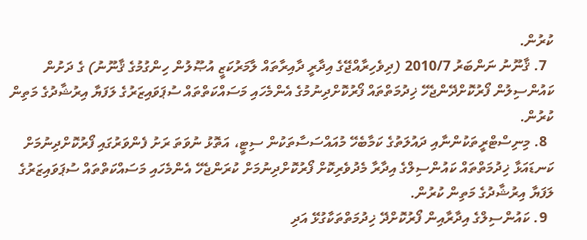ކުރުން.
  7. ޤާނޫނު ނަންބަރު 2010/7 (ދިވެހިރާއްޖޭގެ އިދާރީ ދާއިރާތައް ލާމަރުކަޒީ އުޞޫލުން ހިންގުމުގެ ޤާނޫނު) ގެ ދަށުން ކައުންސިލުން ފޯރުކޮށްދޭންޖެހޭ ޚިދުމަތްތައް ފޯރުކޮށްދިނުމުގެ އެންމެހައި މަސައްކަތްތައް ސުޕަވައިޒަރުގެ ލަފަޔާ އިރުޝާދުގެ މަތިން ކުރުން.
  8. މިނިސްޓްރީތަކުންނާއި ދައުލަތުގެ ކަމާބެހޭ މުއައްސަސާތަކުން ސިޓީ، އަތޮޅު ނުވަތަ ރަށު ފެންވަރުގައި ފޯރުކޮށްދިނުމަށް ކަނޑައަޅާ ޚިދުމަތްތައް ކައުންސިލްގެ އިދާރާ މެދުވެރިކޮށް ފޯރުކޮށްދިނުމަށް ކުރަންޖެހޭ އެންމެހައި މަސައްކަތްތައް ސުޕަވައިޒަރުގެ ލަފަޔާ އިރުޝާދުގެ މަތިން ކުރުން.
  9. ކައުންސިލްގެ އިދާރާއިން ފޯރުކޮށްދޭ ޚިދުމަތްތަކާގުޅޭ އަދި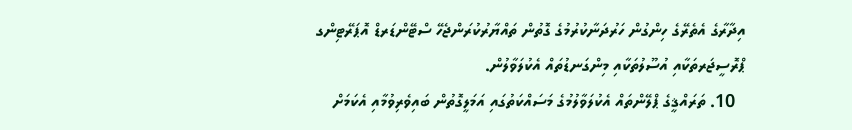އިދާރާގެ އެތެރޭގެ ހިންގުން ހަރުދަނާކުރުމުގެ ގޮތުން ތައްޔާރުކުރަންޖެހޭ ސްޓޭންޑަރޑް އޮޕަރޭޓިންގ ޕްރޮސީޖަރތަކާއި އުސޫލުތަކާއި މިންގަނޑުތައް އެކުލަވާލުން.
  10. ތަރައްޤީގެ ޕްލޭންތައް އެކުލަވާލުމުގެ މަސައްކަތުގައި އަމަލީގޮތުން ބައިވެރިވުމާއި އެކަމަށް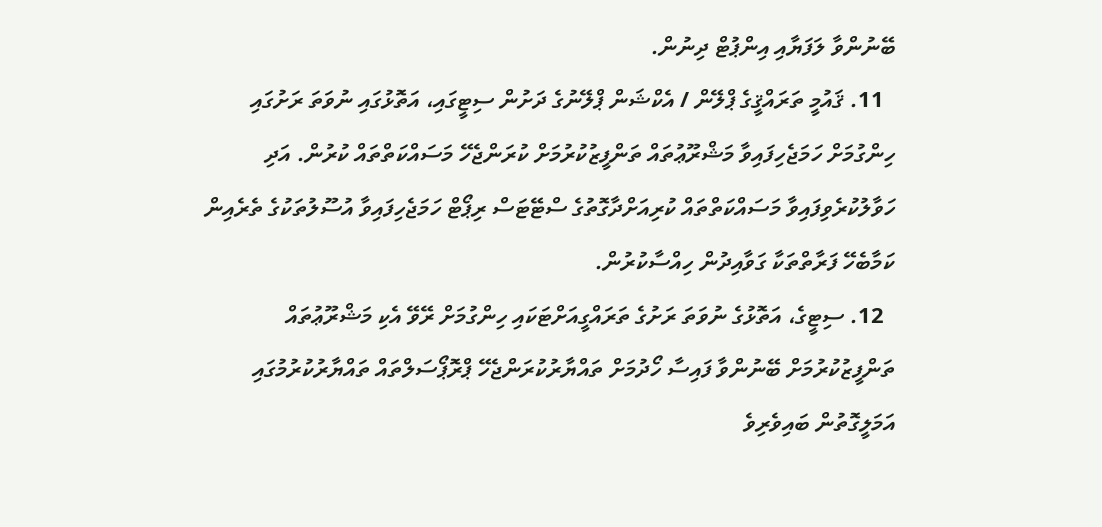ބޭނުންވާ ލަފަޔާއި އިންޕުޓް ދިނުން.
  11. ޤައުމީ ތަރައްޤީގެ ޕްލޭން / އެކްޝަން ޕްލޭނުގެ ދަށުން ސިޓީގައި، އަތޮޅުގައި ނުވަތަ ރަށުގައި ހިންގުމަށް ހަމަޖެހިފައިވާ މަޝްރޫޢުތައް ތަންފީޒުކުރުމަށް ކުރަންޖެހޭ މަސައްކަތްތައް ކުރުން. އަދި ހަވާލުކުރެވިފައިވާ މަސައްކަތްތައް ކުރިއަށްދާގޮތުގެ ސްޓޭޓަސް ރިޕޯޓް ހަމަޖެހިފައިވާ އުސޫލުތަކުގެ ތެރެއިން ކަމާބެހޭ ފަރާތްތަކާ ގަވާއިދުން ހިއްސާކުރުން.
  12. ސިޓީގެ، އަތޮޅުގެ ނުވަތަ ރަށުގެ ތަރައްގީއަށްޓަކައި ހިންގުމަށް ރޭވޭ އެކި މަޝްރޫޢުތައް ތަންފީޒުކުރުމަށް ބޭނުންވާ ފައިސާ ހޯދުމަށް ތައްޔާރުކުރަންޖެހޭ ޕްރޮޕޯސަލްތައް ތައްޔާރުކުރުމުގައި އަމަލީގޮތުން ބައިވެރިވެ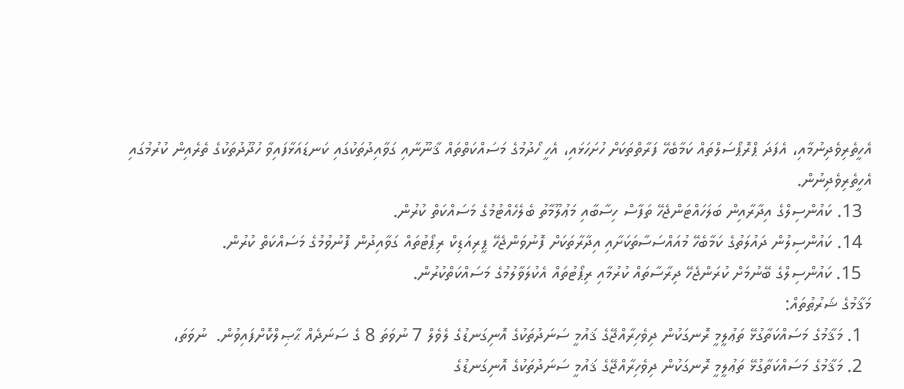އެހީތެރިވެދިނުމާއި، އެފަދަ ޕްރޮޕޯސަލްތައް ކަމާބެހޭ ފަރާތްތަކަށް ހުށަހަޅައި، އެހީ ހޯދުމުގެ މަސައްކަތްތައް ޤާނޫނާއި ގަވާއިދުތަކުގައި ކަނޑައަޅާފައިވާ ހުދޫދުތަކުގެ ތެރެއިން ކުރުމުގައި އެހީތެރިވެދިނުން.
  13. ކައުންސިލްގެ އިދާރާއިން ބަލަހައްޓަންޖެހޭ ތަފާސް ހިސާބާއި މަޢުލޫމާތު ބެލެހެއްޓުމުގެ މަސައްކަތް ކުރުން.
  14. ކައުންސިލުން ދައުލަތުގެ ކަމާބެހޭ މުއައްސަސާތަކަށާއި އިދާރާތަކަށް ފޮނުވަންޖެހޭ ޕީރިއަޑިކް ރިޕޯޓުތައް ގަވާއިދުން ފޮނުވުމުގެ މަސައްކަތް ކުރުން.
  15. ކައުންސިލްގެ ބޭނުމަށް ކުރަންޖެހޭ ދިރާސާތައް ކުރުމާއި ރިޕޯޓުތައް އެކުލަވާލުމުގެ މަސައްކަތްކުރުން.
މަޤާމުގެ ޝަރުޠުތައް:
  1. މަޤާމުގެ މަސައްކަތާގުޅޭ ތަޢުލީމީ ރޮނގަކުން ދިވެހިރާއްޖޭގެ ޤައުމީ ސަނަދުތަކުގެ އޮނިގަނޑުގެ ލެވެލް 7 ނުވަތަ 8 ގެ ސަނަދެއް ޙާޞިލްކޮށްފައިވުން.  ނުވަތަ،
  2. މަޤާމުގެ މަސައްކަތާގުޅޭ ތަޢުލީމީ ރޮނގަކުން ދިވެހިރާއްޖޭގެ ޤައުމީ ސަނަދުތަކުގެ އޮނިގަނޑުގެ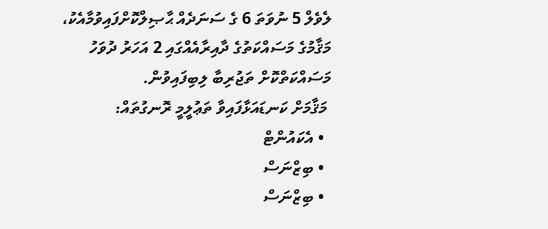ލެވެލް 5 ނުވަތަ 6 ގެ ސަނަދެއް ޙާޞިލްކޮށްފައިވުމާއެކު، މަޤާމުގެ މަސައްކަތުގެ ދާއިރާއެއްގައި 2 އަހަރު ދުވަހު މަސައްކަތްކޮށް ތަޖުރިބާ ލިބިފައިވުން.
 މަޤާމަށް ކަނޑައަޅާފައިވާ ތަޢުލީމީ ރޮނގުތައް:
  • އެކައުންޓް
  • ބިޒްނަސް
  • ބިޒްނަސް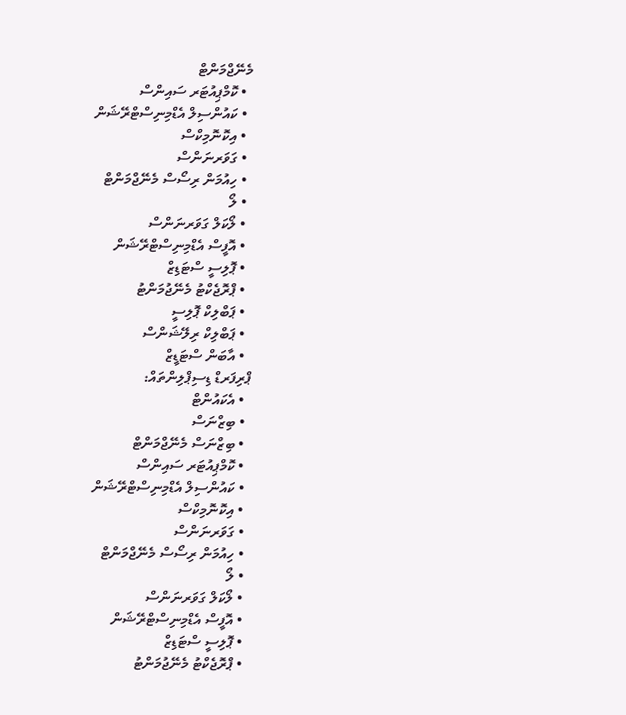މެނޭޖްމަންޓް
  • ކޮމްޕިއުޓަރ ސައިންސް
  • ކައުންސިލް އެޑްމިނިސްޓްރޭޝަން
  • އިކޮނޮމިކްސް
  • ގަވަރނަންސް
  • ހިއުމަން ރިސޯސް މެނޭޖްމަންޓް
  • ލޯ
  • ލޯކަލް ގަވަރނަންސް
  • އޮފީސް އެޑްމިނިސްޓްރޭޝަން
  • ޕޮލިސީ ސްޓަޑިޒް
  • ޕްރޮޖެކްޓު މެނޭޖުމަންޓު
  • ޕަބްލިކް ޕޮލިސީ
  • ޕަބްލިކް ރިލޭޝަންސް
  • އާބަން ސްޓަޑީޒް
ޕްރިފަރޑް ޑިސިޕްލިންތައް:
  • އެކައުންޓް
  • ބިޒްނަސް
  • ބިޒްނަސް މެނޭޖްމަންޓް
  • ކޮމްޕިއުޓަރ ސައިންސް
  • ކައުންސިލް އެޑްމިނިސްޓްރޭޝަން
  • އިކޮނޮމިކްސް
  • ގަވަރނަންސް
  • ހިއުމަން ރިސޯސް މެނޭޖްމަންޓް
  • ލޯ
  • ލޯކަލް ގަވަރނަންސް
  • އޮފީސް އެޑްމިނިސްޓްރޭޝަން
  • ޕޮލިސީ ސްޓަޑިޒް
  • ޕްރޮޖެކްޓު މެނޭޖުމަންޓު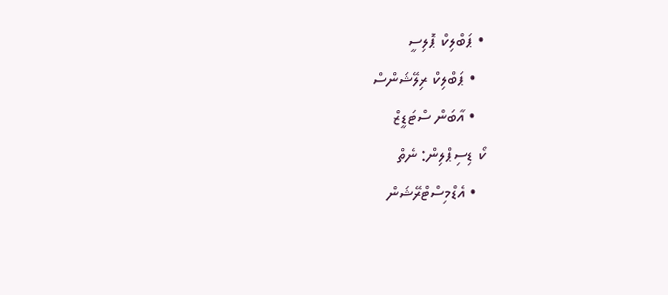• ޕަބްލިކް ޕޮލިސީ
  • ޕަބްލިކް ރިލޭޝަންސް
  • އާބަން ސްޓަޑީޒް
ކޯ ޑިސިޕްލިން: ނެތް
  • އެޑްމިސްޓްރޭޝަން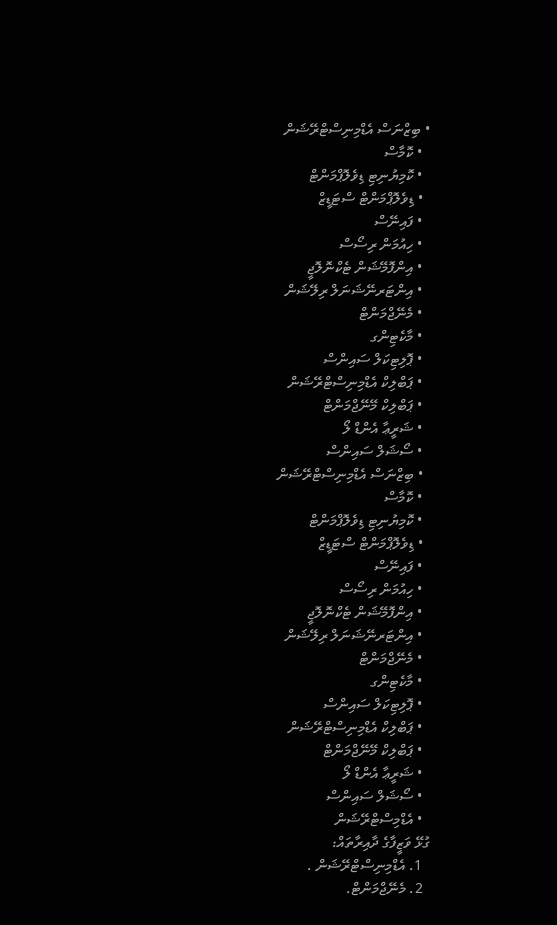• ބިޒްނަސް އެޑްމިނިސްޓްރޭޝަން
  • ކޮމާސް
  • ކޮމިޔުނިޓި ޑިވެލޮޕްމަންޓް
  • ޑިވެލޮޕްމަންޓް ސްޓަޑީޒް
  • ފައިނޭސް
  • ހިއުމަން ރިސޯސް
  • އިންފޮމޭޝަން ޓެކްނޮލޮޖީ
  • އިންޓަރނޭޝަނަލް ރިލޭޝަން
  • މެނޭޖްމަންޓް
  • މާކެޓިންގ
  • ޕޮލިޓިކަލް ސައިންސް
  • ޕަބްލިކް އެޑްމިނިސްޓްރޭޝަން
  • ޕަބްލިކް މޭނޭޖްމަންޓް
  • ޝަރީޢާ އެންޑް ލޯ
  • ސޯޝަލް ސައިންސް
  • ބިޒްނަސް އެޑްމިނިސްޓްރޭޝަން
  • ކޮމާސް
  • ކޮމިޔުނިޓި ޑިވެލޮޕްމަންޓް
  • ޑިވެލޮޕްމަންޓް ސްޓަޑީޒް
  • ފައިނޭސް
  • ހިއުމަން ރިސޯސް
  • އިންފޮމޭޝަން ޓެކްނޮލޮޖީ
  • އިންޓަރނޭޝަނަލް ރިލޭޝަން
  • މެނޭޖްމަންޓް
  • މާކެޓިންގ
  • ޕޮލިޓިކަލް ސައިންސް
  • ޕަބްލިކް އެޑްމިނިސްޓްރޭޝަން
  • ޕަބްލިކް މޭނޭޖްމަންޓް
  • ޝަރީޢާ އެންޑް ލޯ
  • ސޯޝަލް ސައިންސް
  • އެޑްމިސްޓްރޭޝަން
ގުޅޭ ވަޒީފާގެ ދާއިރާތައް:
  1. އެޑްމިނިސްޓްރޭޝަން .
  2. މެނޭޖްމަންޓް.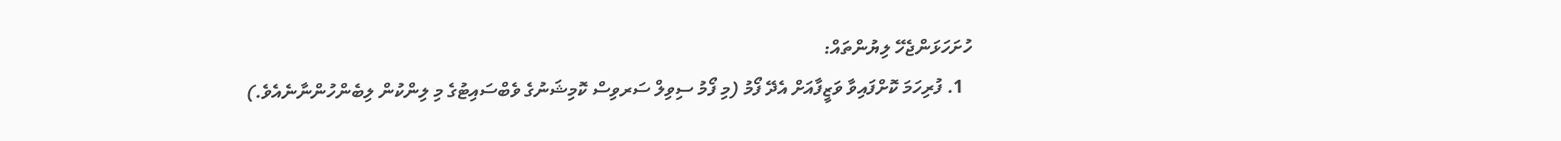ހުށަހަޅަންޖެހޭ ލިޔުންތައް:
  1. ފުރިހަމަ ކޮށްފައިވާ ވަޒީފާއަށް އެދޭ ފޯމު (މި ފޯމު ސިވިލް ސަރވިސް ކޮމިޝަނުގެ ވެބްސައިޓުގެ މި ލިންކުން ލިބެންހުންނާނެއެވެ.)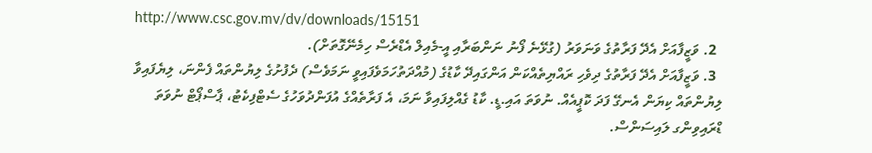http://www.csc.gov.mv/dv/downloads/15151
  2. ވަޒީފާއަށް އެދޭ ފަރާތުގެ ވަނަވަރު (ގުޅޭނެ ފޯނު ނަންބަރާއި އީ-މެއިލް އެޑްރެސް ހިމެނޭގޮތަށް).
  3. ވަޒީފާއަށް އެދޭ ފަރާތުގެ ދިވެހި ރައްޔިތެއްކަން އަންގައިދޭ ކާޑުގެ (މުއްދަތުހަމަވެފައިވީ ނަމަވެސް) ދެފުށުގެ ލިޔުންތައް ފެންނަ، ލިޔެފައިވާ ލިޔުންތައް ކިޔަން އެނގޭ ފަދަ ކޮޕީއެއް. ނުވަތަ އައި.ޑީ. ކާޑު ގެއްލިފައިވާ ނަމަ، އެ ފަރާތެއްގެ އުފަންދުވަހުގެ ސެޓްފިކެޓު، ޕާސްޕޯޓް ނުވަތަ ޑްރައިވިންގ ލައިސަންސް.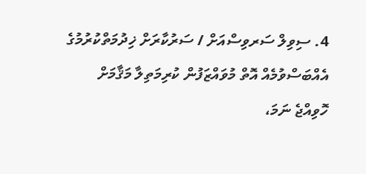4. ސިވިލް ސަރވިސްއަށް / ސަރުކާރަށް ޚިދުމަތްކުރުމުގެ އެއްބަސްވުމެއް އޮތް މުވައްޒަފުން ކުރިމަތިލާ މަޤާމަށް ހޮވިއްޖެ ނަމަ،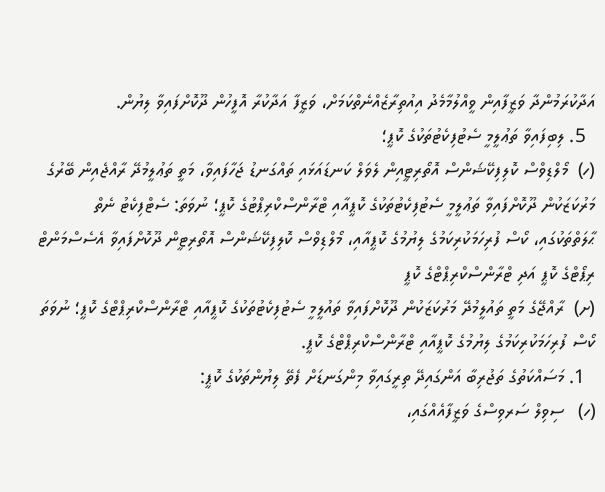އަދާކުރަމުންދާ ވަޒީފާއިން ވީއްލުމާމެދު އިއުތިރާޒެއްނެތްކަމަށް، ވަޒީފާ އަދާކުރާ އޮފީހުން ދޫކޮށްފައިވާ ލިޔުން.
  5. ލިބިފައިވާ ތަޢުލީމީ ސެޓުފިކެޓުތަކުގެ ކޮޕީ؛
(ހ)  މޯލްޑިވްސް ކޮލިފިކޭޝަންސް އޮތޯރިޓީއިން ލެވަލް ކަނޑައަޅައި ތައްގަނޑު ޖަހާފައިވާ، މަތީ ތަޢުލީމުދޭ ރާއްޖެއިން ބޭރުގެ މަރުކަޒަކުން ދޫކޮށްފައިވާ ތަޢުލީމީ ސެޓުފިކެޓުތަކުގެ ކޮޕީއާއި ޓްރާންސްކްރިޕްޓުގެ ކޮޕީ؛ ނުވަތަ: ސެޓްފިކެޓު ނެތް ޙާލަތްތަކުގައި، ކޯސް ފުރިހަމަކުރިކަމުގެ ލިޔުމުގެ ކޮޕީއާއި، މޯލްޑިވްސް ކޮލިފިކޭޝަންސް އޮތޯރިޓީން ދޫކޮށްފައިވާ އެސެސްމަންޓް ރިޕޯޓްގެ ކޮޕީ އަދި ޓްރާންސްކްރިޕްޓްގެ ކޮޕީ
(ށ)  ރާއްޖޭގެ މަތީ ތައުލީމުދޭ މަރުކަޒަކުން ދޫކޮށްފައިވާ ތައުލީމީ ސެޓުފިކެޓުތަކުގެ ކޮޕީއާއި ޓްރާންސްކްރިޕްޓްގެ ކޮޕީ؛ ނުވަތަ ކޯސް ފުރިހަމަކުރިކަމުގެ ލިޔުމުގެ ކޮޕީއާއި ޓްރާންސްކްރިޕްޓްގެ ކޮޕީ.
  1. މަސައްކަތުގެ ތަޖުރިބާ އަންގައިދޭ ތިރީގައިވާ މިންގަނޑަށް ފެތޭ ލިޔުންތަކުގެ ކޮޕީ:
(ހ)   ސިވިލް ސަރވިސްގެ ވަޒީފާއެއްގައި،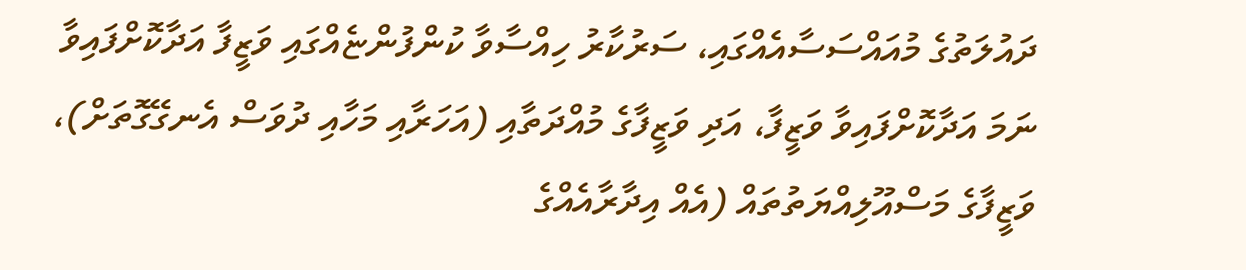ދައުލަތުގެ މުއައްސަސާއެއްގައި، ސަރުކާރު ހިއްސާވާ ކުންފުންޏެއްގައި ވަޒީފާ އަދާކޮށްފައިވާ ނަމަ އަދާކޮށްފައިވާ ވަޒީފާ، އަދި ވަޒީފާގެ މުއްދަތާއި (އަހަރާއި މަހާއި ދުވަސް އެނގޭގޮތަށް)، ވަޒީފާގެ މަސްއޫލިއްޔަތުތައް (އެއް އިދާރާއެއްގެ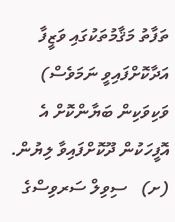ތަފާތު މަޤާމުތަކުގައި ވަޒީފާ އަދާކޮށްފައިވީ ނަމަވެސް) ވަކިވަކިން ބަޔާންކޮށް އެ އޮފީހަކުން ދޫކޮށްފައިވާ ލިޔުން.
(ށ)   ސިވިލް ސަރވިސްގެ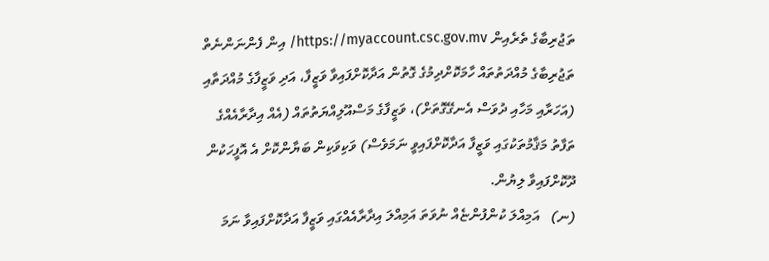ތަޖުރިބާގެ ތެރެއިން https://myaccount.csc.gov.mv/ އިން ފެންނަންނެތް ތަޖުރިބާގެ މުއްދަތުތައް ހާމަކޮށްދިމުގެ ގޮތުން އަދާކޮށްފައިވާ ވަޒީފާ، އަދި ވަޒީފާގެ މުއްދަތާއި (އަހަރާއި މަހާއި ދުވަސް އެނގޭގޮތަށް)، ވަޒީފާގެ މަސްއޫލިއްޔަތުތައް (އެއް އިދާރާއެއްގެ ތަފާތު މަޤާމުތަކުގައި ވަޒީފާ އަދާކޮށްފައިވީ ނަމަވެސް) ވަކިވަކިން ބަޔާންކޮށް އެ އޮފީހަކުން ދޫކޮށްފައިވާ ލިޔުން.
(ނ)   އަމިއްލަ ކުންފުންޏެއް ނުވަތަ އަމިއްލަ އިދާރާއެއްގައި ވަޒީފާ އަދާކޮށްފައިވާ ނަމަ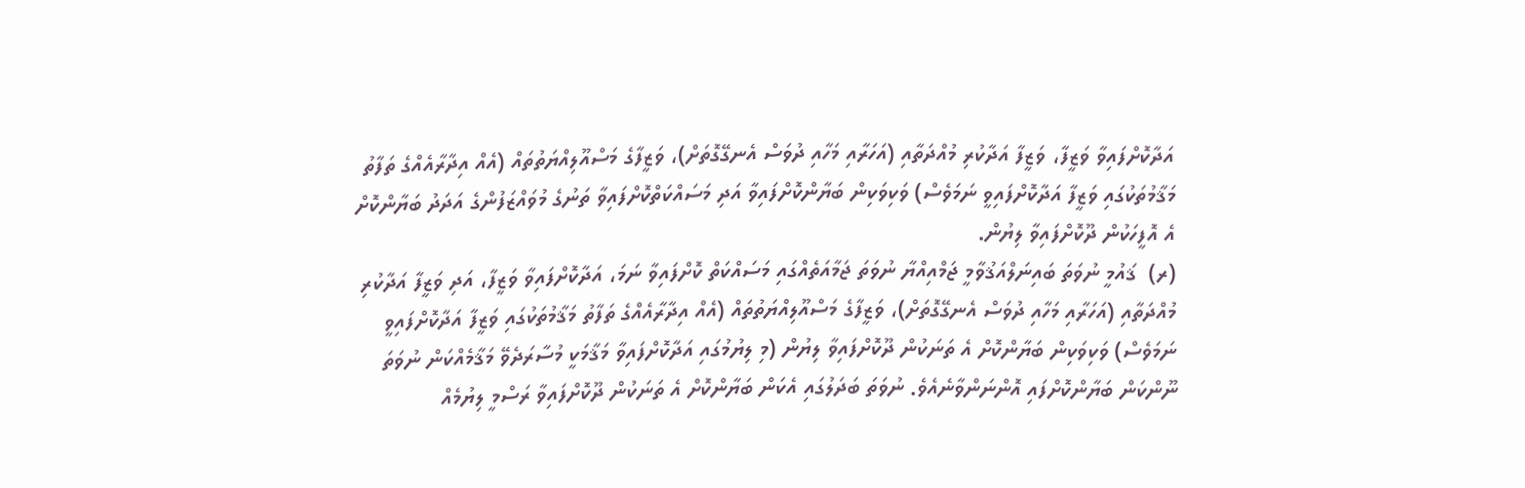އަދާކޮށްފައިވާ ވަޒީފާ، ވަޒީފާ އަދާކުރި މުއްދަތާއި (އަހަރާއި މަހާއި ދުވަސް އެނގޭގޮތަށް)، ވަޒީފާގެ މަސްއޫލިއްޔަތުތައް (އެއް އިދާރާއެއްގެ ތަފާތު މަޤާމުތަކުގައި ވަޒީފާ އަދާކޮށްފައިވީ ނަމަވެސް) ވަކިވަކިން ބަޔާންކޮށްފައިވާ އަދި މަސައްކަތްކޮށްފައިވާ ތަނުގެ މުވައްޒަފުންގެ އަދަދު ބަޔާންކޮށް އެ އޮފީހަކުން ދޫކޮށްފައިވާ ލިޔުން.
(ރ)  ޤައުމީ ނުވަތަ ބައިނަލްއަޤުވާމީ ޖަމްއިއްޔާ ނުވަތަ ޖަމާއަތެއްގައި މަސައްކަތް ކޮށްފައިވާ ނަމަ، އަދާކޮށްފައިވާ ވަޒީފާ، އަދި ވަޒީފާ އަދާކުރި މުއްދަތާއި (އަހަރާއި މަހާއި ދުވަސް އެނގޭގޮތަށް)، ވަޒީފާގެ މަސްއޫލިއްޔަތުތައް (އެއް އިދާރާއެއްގެ ތަފާތު މަޤާމުތަކުގައި ވަޒީފާ އަދާކޮށްފައިވީ ނަމަވެސް) ވަކިވަކިން ބަޔާންކޮށް އެ ތަނަކުން ދޫކޮށްފައިވާ ލިޔުން (މި ލިޔުމުގައި އަދާކޮށްފައިވާ މަޤާމަކީ މުސާރަދެވޭ މަޤާމެއްކަން ނުވަތަ ނޫންކަން ބަޔާންކޮށްފައި އޮންނަންވާނެއެވެ. ނުވަތަ ބަދަލުގައި އެކަން ބަޔާންކޮށް އެ ތަނަކުން ދޫކޮށްފައިވާ ރަސްމީ ލިޔުމެއް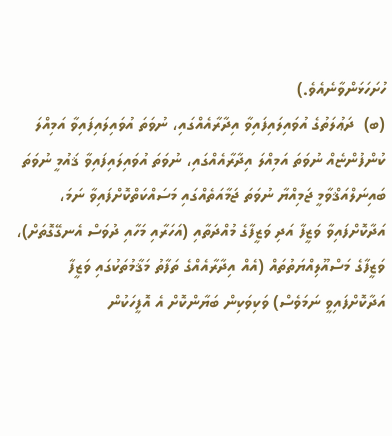ހުށަހަޅަންވާނެއެވެ.)
(ބ)  ދަޢުލަތުގެ އުވައިލައިފައިވާ އިދާރާއެއްގައި، ނުވަތަ އުވައިލައިފައިވާ އަމިއްލަ ކުންފުންޏެއް ނުވަތަ އަމިއްލަ އިދާރާއެއްގައި، ނުވަތަ އުވައިލައިފައިވާ ޤައުމީ ނުވަތަ ބައިނަލްއަޤްވާމީ ޖަމިއްޔާ ނުވަތަ ޖަމާއަތެއްގައި މަސައްކަތްކޮށްފައިވާ ނަމަ، އަދާކޮށްފައިވާ ވަޒީފާ އަދި ވަޒީފާގެ މުއްދަތާއި (އަހަރާއި މަހާއި ދުވަސް އެނގޭގޮތަށް)، ވަޒީފާގެ މަސްއޫލިއްޔަތުތައް (އެއް އިދާރާއެއްގެ ތަފާތު މަޤާމުތަކުގައި ވަޒީފާ އަދާކޮށްފައިވީ ނަމަވެސް) ވަކިވަކިން ބަޔާންކޮށް އެ އޮފީހަކުން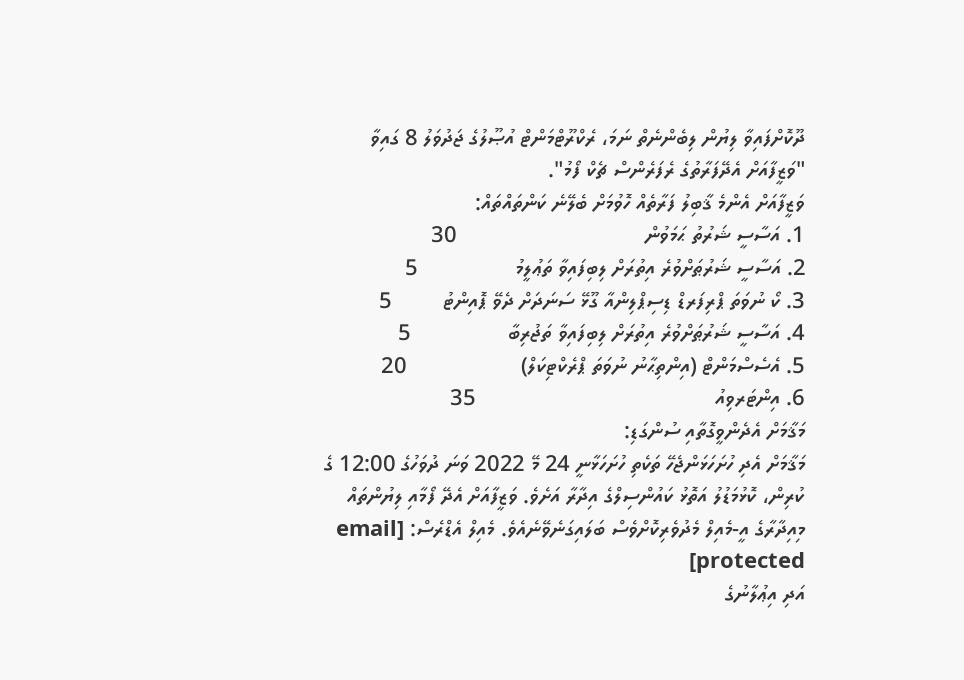ދޫކޮށްފައިވާ ލިޔުން ލިބެންނެތް ނަމަ، ރެކްރޫޓްމަންޓް އުޞޫލުގެ ޖަދުވަލު 8 ގައިވާ "ވަޒީފާއަށް އެދޭފަރާތުގެ ރެފަރެންސް ޗެކް ފޯމު".
ވަޒީފާއަށް އެންމެ ޤާބިލު ފަރާތެއް ހޮވުމަށް ބެލޭނެ ކަންތައްތައް:
1. އަސާސީ ޝަރުތު ޙަމަވުން                                 30
2. އަސާސީ ޝަރުޠަށްވުރެ އިތުރަށް ލިބިފައިވާ ތަޢުލީމު                 5
3. ކޯ ނުވަތަ ޕްރިފަރޑް ޑިސިޕްލިންއާ ގޫޅޭ ސަނަދަށް ދެވޭ ޕޮއިންޓު         5
4. އަސާސީ ޝަރުޠަށްވުރެ އިތުރަށް ލިބިފައިވާ ތަޖުރިބާ                 5
5. އެސެސްމަންޓް (އިންތިޙާނު ނުވަތަ ޕްރެކްޓިކަލް)                    20
6. އިންޓަރވިއު                                          35
މަޤާމަށް އެދެންވީގޮތާއި ސުންގަޑި:
މަޤާމަށް އެދި ހުށަހަޅަންޖެހޭ ތަކެތި ހުށަހަޅާނީ 24 މޭ 2022 ވަނަ ދުވަހުގެ 12:00 ގެ ކުރިން، ކޮޅުމަޑުލު އަތޮޅު ކައުންސިލްގެ އިދާރާ އަށެވެ. ވަޒީފާއަށް އެދޭ ފޯމާއި ލިޔުންތައް މިއިދާރާގެ އީ-މެއިލް މެދުވެރިކޮށްވެސް ބަލައިގަނެވޭނެއެވެ. މެއިލް އެޑްރެސް: [email protected]
އަދި އިޢުލާނުގެ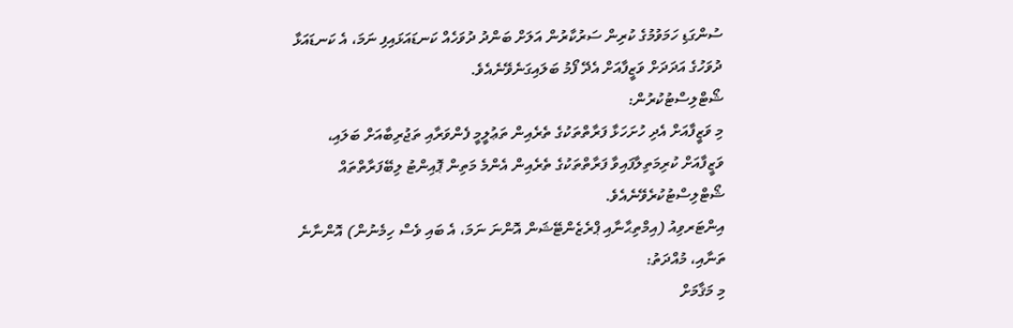ސުންގަޑި ހަމަވުމުގެ ކުރިން ސަރުކާރުން އަލަށް ބަންދު ދުވަހެއް ކަނޑައަޅައިފި ނަމަ، އެ ކަނޑައަޅާ ދުވަހުގެ އަދަދަށް ވަޒީފާއަށް އެދޭ ފޯމު ބަލައިގަނެވޭނެއެވެ.
ޝޯޓްލިސްޓުކުރުން:
މި ވަޒީފާއަށް އެދި ހުށަހަޅާ ފަރާތްތަކުގެ ތެރެއިން ތަޢުލީމީ ފެންވަރާއި ތަޖުރިބާއަށް ބަލައި، ވަޒީފާއަށް ކުރިމަތިލާފައިވާ ފަރާތްތަކުގެ ތެރެއިން އެންމެ މަތިން ޕޮއިންޓު ލިބޭފަރާތްތައް ޝޯޓްލިސްޓުކުރެވޭނެއެވެ.
އިންޓަރވިއު (އިމްތިޙާނާއި ޕްރެޒެންޓޭޝަން އޮންނަ ނަމަ، އެ ބައި ވެސް ހިމެނުން) އޮންނާނެ ތަނާއި، މުއްދަތު:
މި މަޤާމަށް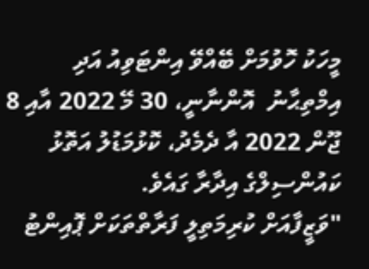މީހަކު ހޮވުމަށް ބޭއްވޭ އިންޓަވިއު އަދި އިމްތިޙާނު  އޮންނާނީ، 30 މޭ 2022 އާއި 8 ޖޫން 2022 އާ ދެމެދު، ކޮޅުމަޑުލު އަތޮޅު ކައުންސިލްގެ އިދާރާ ގައެވެ.
"ވަޒީފާއަށް ކުރިމަތިލީ ފަރާތްތަކަށް ޕޮއިންޓު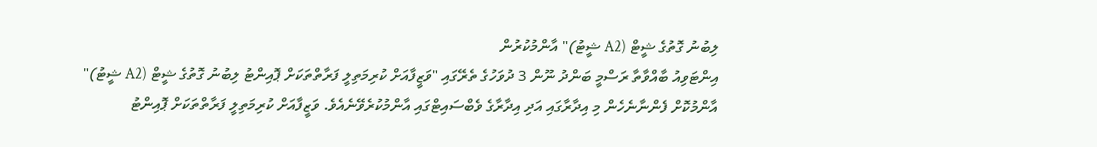ލިބުނު ގޮތުގެ ޝީޓް (A2 ޝީޓު)" އާންމުކުރުން
އިންޓަވިއު ބާއްވާތާ ރަސްމީ ބަންދު ނޫން 3 ދުވަހުގެ ތެރޭގައި "ވަޒީފާއަށް ކުރިމަތިލީ ފަރާތްތަކަށް ޕޮއިންޓު ލިބުނު ގޮތުގެ ޝީޓް (A2 ޝީޓު)" އާންމުކޮށް ފެންނާނެހެން މި އިދާރާގައި އަދި އިދާރާގެ ވެބްސައިޓްގައި އާންމުކުރެވޭނެއެވެ. ވަޒީފާއަށް ކުރިމަތިލީ ފަރާތްތަކަށް ޕޮއިންޓު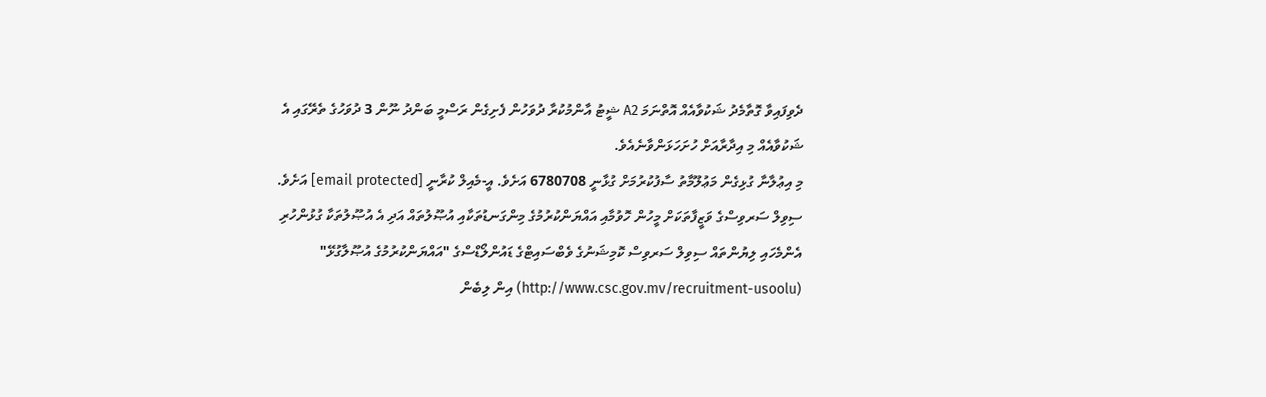ދެވިފައިވާ ގޮތާމެދު ޝަކުވާއެއް އޮތްނަމަ A2 ޝީޓު އާންމުކުރާ ދުވަހުން ފެށިގެން ރަސްމީ ބަންދު ނޫން 3 ދުވަހުގެ ތެރޭގައި އެ ޝަކުވާއެއް މި އިދާރާއަށް ހުށަހަޅަންވާނެއެވެ.
މި އިޢުލާނާ ގުޅިގެން މަޢުލޫމާތު ސާފުކުރުމަށް ގުޅާނީ 6780708 އަށެވެ. އީ-މެއިލް ކުރާނީ [email protected] އަށެވެ.
ސިވިލް ސަރވިސްގެ ވަޒީފާތަކަށް މީހުން ހޮވުމާއި އައްޔަންކުރުމުގެ މިންގަނޑުތަކާއި އުޞޫލުތައް އަދި އެ އުޞޫލުތަކާ ގުޅުންހުރި އެންމެހައި ލިޔުންތައް ސިވިލް ސަރވިސް ކޮމިޝަނުގެ ވެބްސައިޓްގެ ޑައުންލޯޑްސްގެ "އައްޔަންކުރުމުގެ އުޞޫލާގުޅޭ" (http://www.csc.gov.mv/recruitment-usoolu) އިން ލިބެން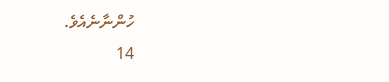ހުންނާނެއެވެ.
14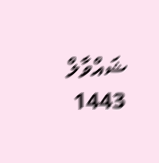ޝައްވާލް 1443